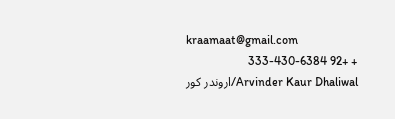kraamaat@gmail.com
+ +92 333-430-6384
Arvinder Kaur Dhaliwal/اروندر کور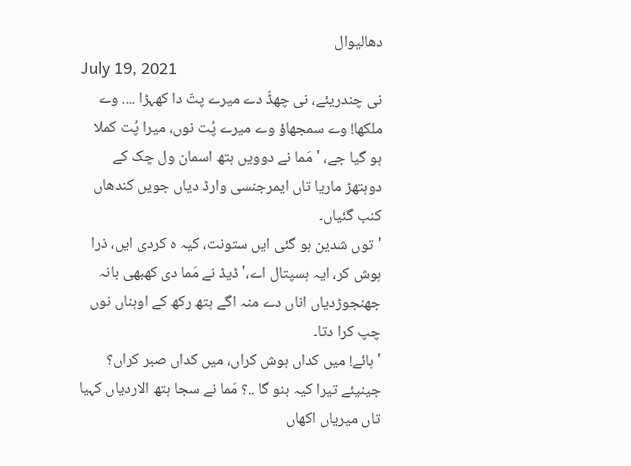دھالیوال
July 19, 2021
نی چندریئے، نی چھڈّ دے میرے پتّ دا کھہڑا .... وے ملکھا! وے سمجھاؤ وے میرے پُت نوں، میرا پُت کملا ہو گیا جے، ' مَما نے دوویں ہتھ اسمان ول چک کے دوہتھڑ ماریا تاں ایمرجنسی وارڈ دیاں جویں کندھاں کنب گئیاں۔
'توں شدین ہو گئی ایں ستونت، کیہ ہ کردی ایں، ذرا ہوش کر، ایہ ہسپتال اے،' ڈیڈ نے مَما دی کھبھی بانہ جھنجوڑدیاں اناں دے منہ اگے ہتھ رکھ کے اوہناں نوں چپ کرا دتا۔
'ہائے! میں کداں ہوش کراں، میں کداں صبر کراں؟ جینیئے تیرا کیہ بنو گا ..؟ مَما نے سجا ہتھ الاردیاں کہیا تاں میریاں اکھاں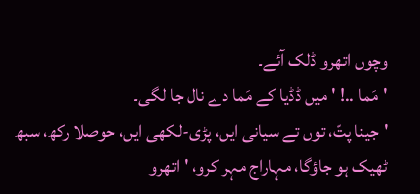وچوں اتھرو ڈلک آئے۔
'مَما ..! ' میں ڈڈیا کے مَما دے نال جا لگی۔
'جینا پتّ، توں تے سیانی ایں، پڑی-لکھی ایں، حوصلا رکھ، سبھ ٹھیک ہو جاؤگا، مہاراج مہر کرو، ' اتھرو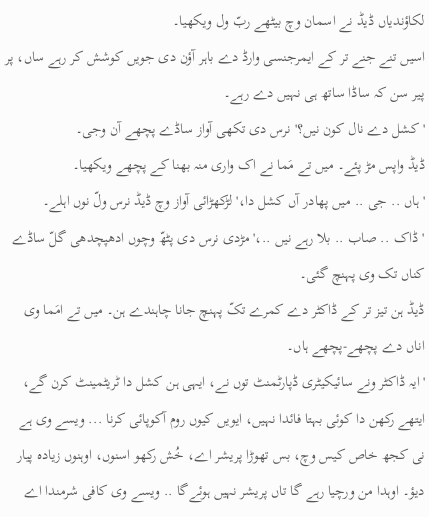لکاؤندیاں ڈیڈ نے اسمان وچ بیٹھے ربّ ول ویکھیا۔
اسیں تنے جنے تر کے ایمرجنسی وارڈ دے باہر آؤن دی جویں کوشش کر رہے ساں، پر پیر سن کہ ساڈا ساتھ ہی نہیں دے رہے۔
'کشل دے نال کون نیں؟' نرس دی تکھی آواز ساڈے پچھے آن وجی۔
ڈیڈ واپس مڑ پئے۔ میں تے مَما نے اک واری منہ بھنا کے پچھے ویکھیا۔
'ہاں .. جی .. میں پھادر آں کشل دا،' لڑکھڑائی آواز وچ ڈیڈ نرس ولّ نوں اہلے۔
'ڈاک .. صاب .. بلا رہے نیں ..،' مڑدی نرس دی پٹھّ وچوں ادھپچدھی گلّ ساڈے کناں تک وی پہنچ گئی۔
ڈیڈ ہن تیز تر کے ڈاکٹر دے کمرے تکّ پہنچ جانا چاہندے ہن۔ میں تے امَما وی اناں دے پچھے-پچھے ہاں۔
'ایہ ڈاکٹر ونے سائیکیٹری ڈپارٹمنٹ توں نے، ایہی ہن کشل دا ٹریٹمینٹ کرن گے، ایتھے رکھن دا کوئی بہتا فائدا نہیں، ایویں کیوں روم آکوپائی کرنا ... ویسے وی ہے نی کجھ خاص کیس وچ، بس تھوڑا پریشر اے، خُش رکھو اسنوں، اوہنوں زیادہ پیار دیؤ۔ اوہدا من ورچیا رہے گا تاں پریشر نہیں ہوئےگا .. ویسے وی کافی شرمندا اے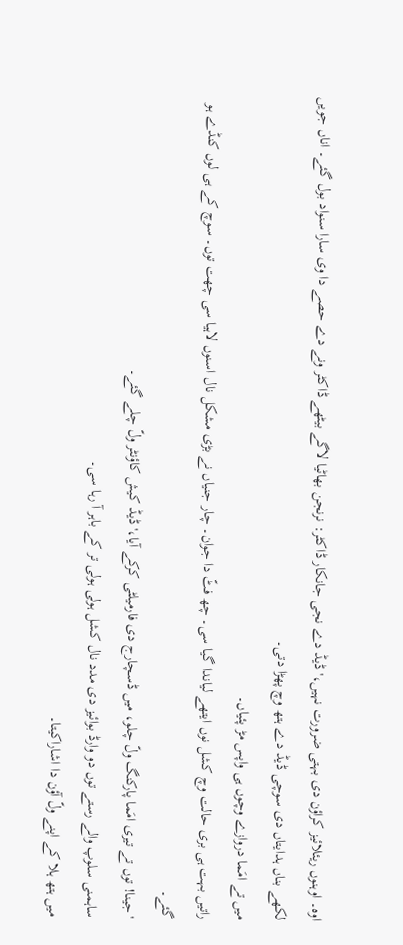اوہ۔ اوہنوں ریئلائیز کراؤن دی بہتی ضرورت نہیں،' ڈیڈ دے نجی جانکار ڈاکٹر: نرنجن بھاٹیا لاگے بیٹھے ڈاکٹر ونے دے حصے دا وی سارا سنواد بول گئے۔ اناں جویں لکھے بناں ہدایتاں دی سوچی ڈیڈ دے ہتھ وچ پھڑا دتی۔
میں تے امَما دروازے وچوں ہی واپس مڑ پئیاں۔
راتیں بہت ہی بری حالت وچ کشل نوں ایتھے لیاندا گیا سی۔ چھ فٹّ دا جوان۔ چار جنیاں نے بڑی مشکل نال اسنوں لاہیا سی چھت توں۔ سوچ کے ہی لوں کنڈے ہو گئے۔
'جینا! توں تے تیری امَما پارکنگ ولّ چلو، میں ڈسچارج دی فارمیلٹی کرکے آیا،' ڈیڈ کیش کاؤنٹر ولّ چلے گئے۔
ساہمنی سلوپ والے رستے توں دو وارڈ بوائیز دی مدد نال کشل ہولی ہولی تر کے باہر آ رہا سی۔
میں ہتھ ہلا کے اپنے ولّ آؤن دا اشاراکیتا۔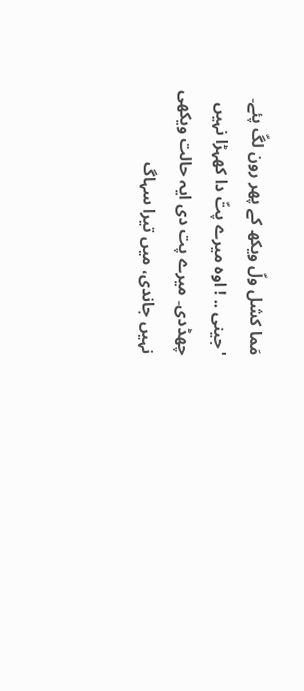مَما کشل ولّ ویکھ کے پھر رون لگّ پئے۔
'جینی .. ! اوہ میرے پتّ دا کھہڑا نہیں چھڈدی۔ میرے پت دی ایہ حالت ویکھی نہیں جاندی، میں تیرا سہاگ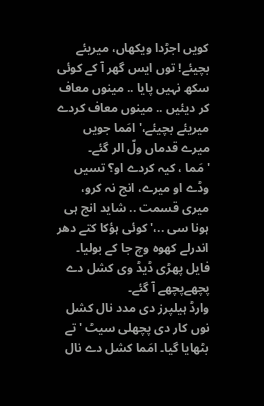کویں اجڑدا ویکھاں، میریئے بچیئے! توں ایس گھر آ کے کوئی سکھ نہیں پایا .. مینوں معاف کر دیئیں .. مینوں معاف کردے میریئے بچیئے،' امَما جویں میرے قدماں ولّ الر گئے۔
'مَما ، کیہ کردے او؟ تسیں وڈے او میرے، انج نہ کرو، میری قسمت .. شاید انج ہی ہونا سی ..،' کوئی ہؤکا کتے دھر اندرلے کھوہ وچ جا کے بولیا۔
فایل پھڑی ڈیڈ وی کشل دے پچھےپچھے آ گئے۔
وارڈ ہیلپرز دی مدد نال کشل نوں کار دی پچھلی سیٹ 'تے بٹھایا گیا۔ امَما کشل دے نال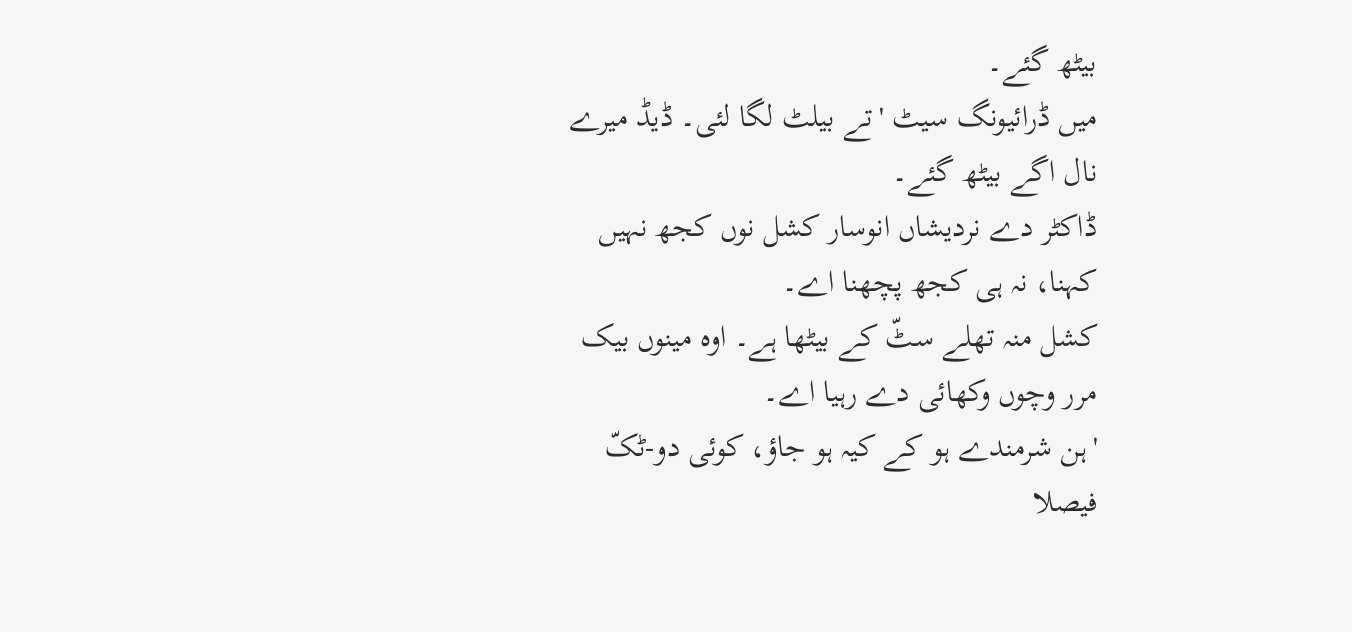بیٹھ گئے۔
میں ڈرائیونگ سیٹ 'تے بیلٹ لگا لئی۔ ڈیڈ میرے نال اگے بیٹھ گئے۔
ڈاکٹر دے نردیشاں انوسار کشل نوں کجھ نہیں کہنا، نہ ہی کجھ پچھنا اے۔
کشل منہ تھلے سٹّ کے بیٹھا ہے۔ اوہ مینوں بیک مرر وچوں وکھائی دے رہیا اے۔
'ہن شرمندے ہو کے کیہ ہو جاؤ، کوئی دو-ٹکّ فیصلا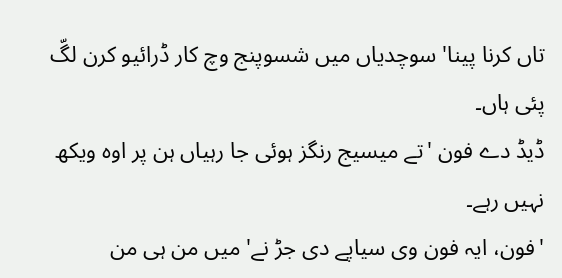تاں کرنا پینا' سوچدیاں میں شسوپنج وچ کار ڈرائیو کرن لگّ پئی ہاں۔
ڈیڈ دے فون 'تے میسیج رنگز ہوئی جا رہیاں ہن پر اوہ ویکھ نہیں رہے۔
'فون، ایہ فون وی سیاپے دی جڑ نے' میں من ہی من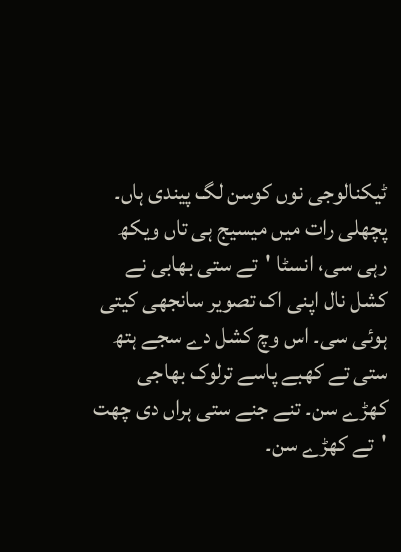ٹیکنالوجی نوں کوسن لگ پیندی ہاں۔
پچھلی رات میں میسیج ہی تاں ویکھ رہی سی، انسٹا 'تے ستی بھابی نے کشل نال اپنی اک تصویر سانجھی کیتی ہوئی سی۔ اس وچ کشل دے سجے ہتھ ستی تے کھبے پاسے ترلوک بھاجی کھڑے سن۔ تنے جنے ستی ہراں دی چھت 'تے کھڑے سن۔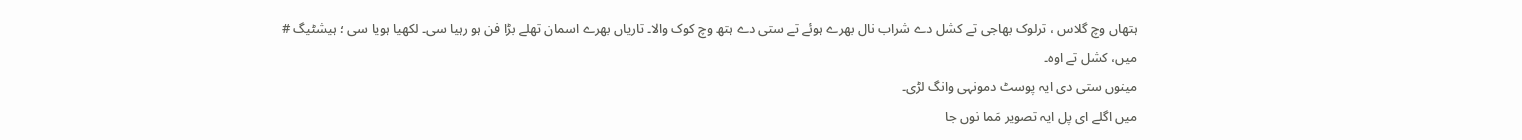ہتھاں وچ گلاس ، ترلوک بھاجی تے کشل دے شراب نال بھرے ہوئے تے ستی دے ہتھ وچ کوک والا۔ تاریاں بھرے اسمان تھلے بڑا فن ہو رہیا سی۔ لکھیا ہویا سی ؛ ہیشٹیگ # میں، کشل تے اوہ۔
مینوں ستی دی ایہ پوسٹ دمونہی وانگ لڑی۔
میں اگلے ای پل ایہ تصویر مَما نوں جا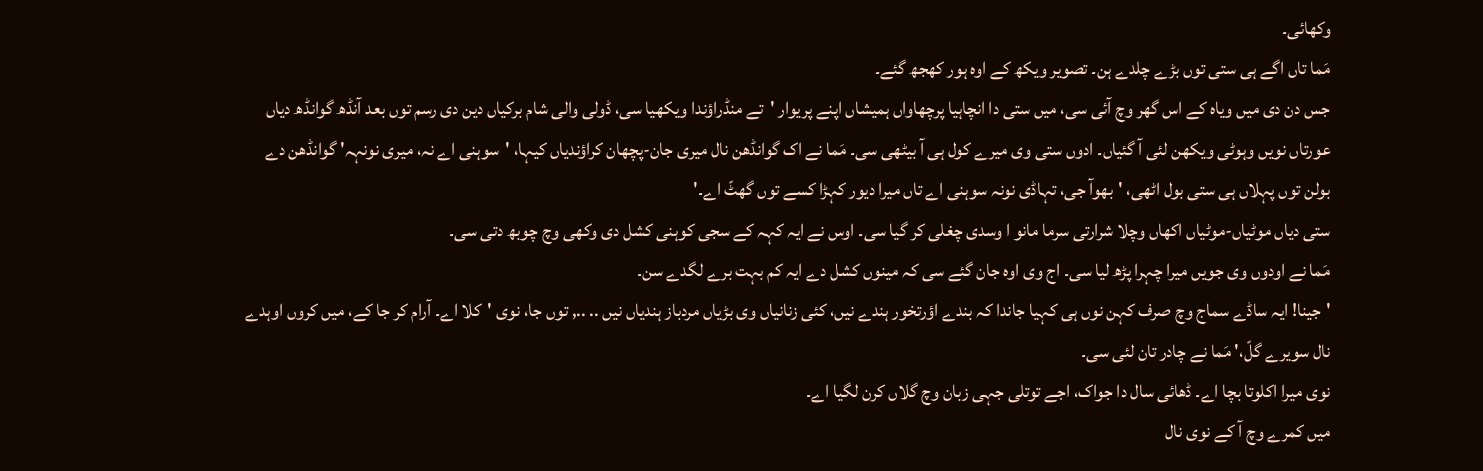وکھائی۔
مَما تاں اگے ہی ستی توں بڑے چلدے ہن۔ تصویر ویکھ کے اوہ ہور کھجھ گئے۔
جس دن دی میں ویاہ کے اس گھر وچ آئی سی، میں ستی دا انچاہیا پرچھاواں ہمیشاں اپنے پریوار 'تے منڈراؤندا ویکھیا سی، ڈولی والی شام برکیاں دین دی رسم توں بعد آنڈھ گوانڈھ دیاں عورتاں نویں وہوٹی ویکھن لئی آ گئیاں۔ ادوں ستی وی میرے کول ہی آ بیٹھی سی۔ مَما نے اک گوانڈھن نال میری جان-پچھان کراؤندیاں کیہا، 'سوہنی اے نہ، میری نونہہ' گوانڈھن دے بولن توں پہلاں ہی ستی بول اٹھی، 'بھوآ جی، تہاڈی نونہ سوہنی اے تاں میرا دیور کہڑا کسے توں گھٹّ اے۔'
ستی دیاں موٹیاں-موٹیاں اکھاں وچلا شرارتی سرما مانو ا وسدی چغلی کر گیا سی۔ اوس نے ایہ کہہ کے سجی کوہنی کشل دی وکھی وچ چوبھ دتی سی۔
مَما نے اودوں وی جویں میرا چہرا پڑھ لیا سی۔ اج وی اوہ جان گئے سی کہ مینوں کشل دے ایہ کم بہت برے لگدے سن۔
'جینا! ایہ ساڈے سماج وچ صرف کہن نوں ہی کہیا جاندا کہ بندے اؤرتخور ہندے نیں، کئی زنانیاں وی بڑیاں مردباز ہندیاں نیں .. .., توں جا، نوی 'کلا اے۔ آرام کر جا کے، میں کروں اوہدے نال سویرے گلّ،' مَما نے چادر تان لئی سی۔
نوی میرا اکلوتا بچا اے۔ ڈھائی سال دا جواک، اجے توتلی جہی زبان وچ گلاں کرن لگیا اے۔
میں کمرے وچ آ کے نوی نال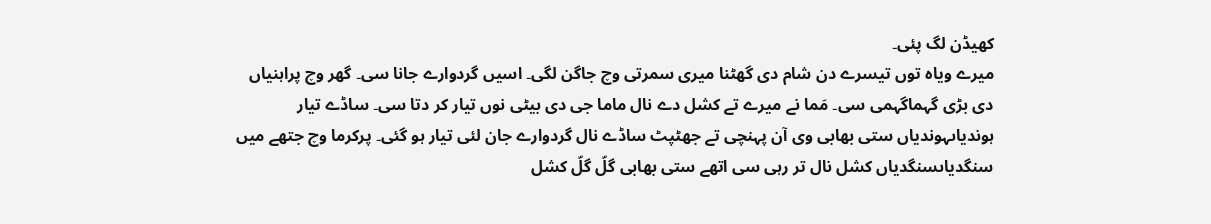کھیڈن لگ پئی۔
میرے ویاہ توں تیسرے دن شام دی گھٹنا میری سمرتی وچ جاگن لگی۔ اسیں گردوارے جانا سی۔ گھر وچ پراہنیاں دی بڑی گہماگہمی سی۔ مَما نے میرے تے کشل دے نال ماما جی دی بیٹی نوں تیار کر دتا سی۔ ساڈے تیار ہوندیاںہوندیاں ستی بھابی وی آن پہنچی تے جھٹپٹ ساڈے نال گردوارے جان لئی تیار ہو گئی۔ پرکرما وچ جتھے میں سنگدیاںسنگدیاں کشل نال تر رہی سی اتھے ستی بھابی گلّ گلّ کشل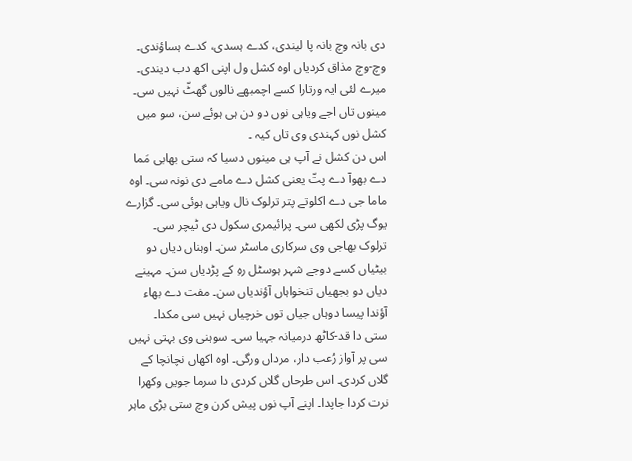دی بانہ وچ بانہ پا لیندی، کدے ہسدی، کدے ہساؤندی۔ وچ-وچ مذاق کردیاں اوہ کشل ول اپنی اکھ دب دیندی۔
میرے لئی ایہ ورتارا کسے اچمبھے نالوں گھٹّ نہیں سی۔ مینوں تاں اجے ویاہی نوں دو دن ہی ہوئے سن، سو میں کشل نوں کہندی وی تاں کیہ ۔
اس دن کشل نے آپ ہی مینوں دسیا کہ ستی بھابی مَما دے بھوآ دے پتّ یعنی کشل دے مامے دی نونہ سی۔ اوہ ماما جی دے اکلوتے پتر ترلوک نال ویاہی ہوئی سی۔ گزارے یوگ پڑی لکھی سی۔ پرائیمری سکول دی ٹیچر سی۔ ترلوک بھاجی وی سرکاری ماسٹر سن۔ اوہناں دیاں دو بیٹیاں کسے دوجے شہر ہوسٹل رہِ کے پڑدیاں سن۔ مہینے دیاں دو بجھیاں تنخواہاں آؤندیاں سن۔ مفت دے بھاء آؤندا پیسا دوہاں جیاں توں خرچیاں نہیں سی مکدا۔
ستی دا قد-کاٹھ درمیانہ جہیا سی۔ سوہنی وی بہتی نہیں سی پر آواز رُعب دار، مرداں ورگی۔ اوہ اکھاں نچانچا کے گلاں کردی۔ اس طرحاں گلاں کردی دا سرما جویں وکھرا نرت کردا جاپدا۔ اپنے آپ نوں پیش کرن وچ ستی بڑی ماہر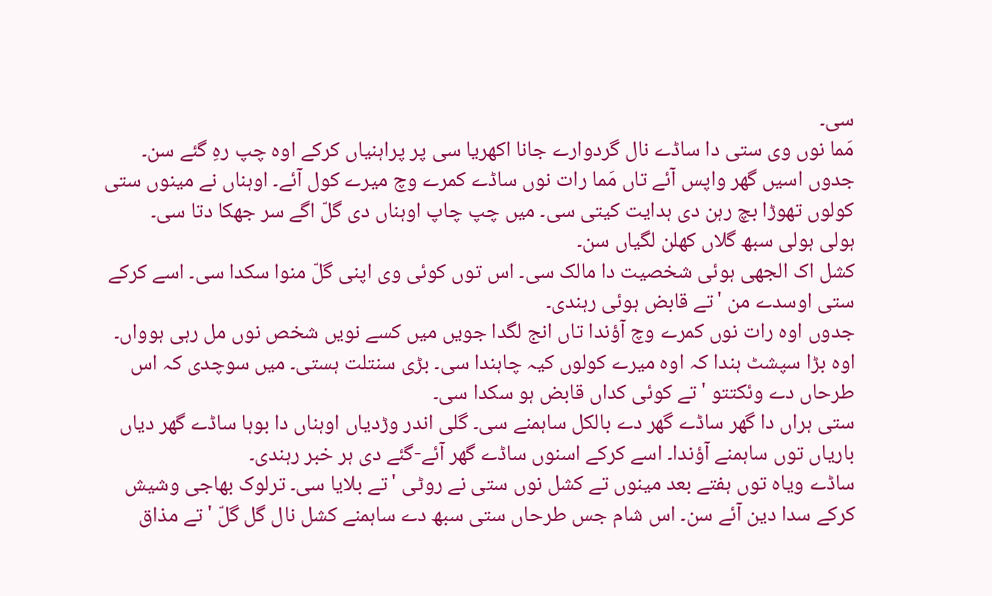سی۔
مَما نوں وی ستی دا ساڈے نال گردوارے جانا اکھریا سی پر پراہنیاں کرکے اوہ چپ رہِ گئے سن۔
جدوں اسیں گھر واپس آئے تاں مَما رات نوں ساڈے کمرے وچ میرے کول آئے۔ اوہناں نے مینوں ستی کولوں تھوڑا بچ رہن دی ہدایت کیتی سی۔ میں چپ چاپ اوہناں دی گلّ اگے سر جھکا دتا سی۔
ہولی ہولی سبھ گلاں کھلن لگیاں سن۔
کشل اک الجھی ہوئی شخصیت دا مالک سی۔ اس توں کوئی وی اپنی گلّ منوا سکدا سی۔ اسے کرکے ستی اوسدے من 'تے قابض ہوئی رہندی۔
جدوں اوہ رات نوں کمرے وچ آؤندا تاں انج لگدا جویں میں کسے نویں شخص نوں مل رہی ہوواں۔ اوہ بڑا سپشٹ ہندا کہ اوہ میرے کولوں کیہ چاہندا سی۔ بڑی سنتلت ہستی۔ میں سوچدی کہ اس طرحاں دے وئکتتو 'تے کوئی کداں قابض ہو سکدا سی۔
ستی ہراں دا گھر ساڈے گھر دے بالکل ساہمنے سی۔ گلی اندر وڑدیاں اوہناں دا بوہا ساڈے گھر دیاں باریاں توں ساہمنے آؤندا۔ اسے کرکے اسنوں ساڈے گھر آئے-گئے دی ہر خبر رہندی۔
ساڈے ویاہ توں ہفتے بعد مینوں تے کشل نوں ستی نے روٹی 'تے بلایا سی۔ ترلوک بھاجی وشیش کرکے سدا دین آئے سن۔ اس شام جس طرحاں ستی سبھ دے ساہمنے کشل نال گل گلّ 'تے مذاق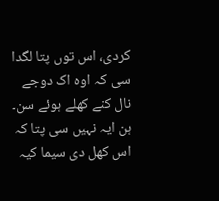کردی، اس توں پتا لگدا سی کہ اوہ اک دوجے نال کنے کھلے ہوئے سن۔ ہن ایہ نہیں سی پتا کہ اس کھل دی سیما کیہ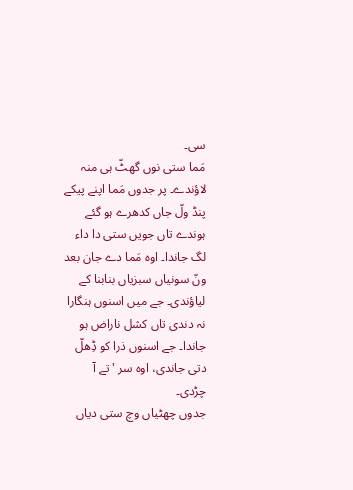سی۔
مَما ستی نوں گھٹّ ہی منہ لاؤندے۔ پر جدوں مَما اپنے پیکے پنڈ ولّ جاں کدھرے ہو گئے ہوندے تاں جویں ستی دا داء لگ جاندا۔ اوہ مَما دے جان بعد ونّ سونیاں سبزیاں بنابنا کے لیاؤندی۔ جے میں اسنوں ہنگارا نہ دندی تاں کشل ناراض ہو جاندا۔ جے اسنوں ذرا کو ڈِھلّ دتی جاندی، اوہ سر 'تے آ چڑدی۔
جدوں چھٹیاں وچ ستی دیاں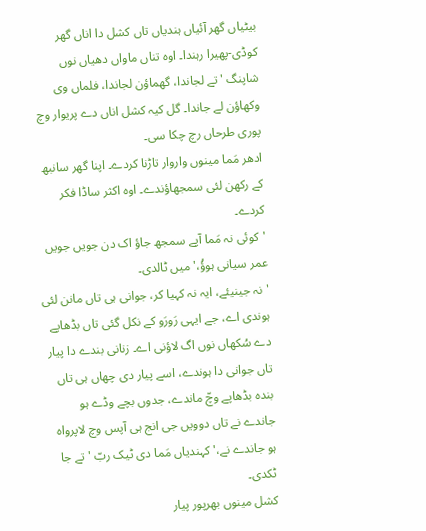بیٹیاں گھر آئیاں ہندیاں تاں کشل دا اناں گھر کوڈی-پھیرا رہندا۔ اوہ تناں ماواں دھیاں نوں شاپنگ 'تے لجاندا، گھماؤن لجاندا، فلماں وی وکھاؤن لے جاندا۔ گل کیہ کشل اناں دے پریوار وچ پوری طرحاں رچ چکا سی۔
ادھر مَما مینوں واروار تاڑنا کردے۔ اپنا گھر سانبھ کے رکھن لئی سمجھاؤندے۔ اوہ اکثر ساڈا فکر کردے۔
'کوئی نہ مَما آپے سمجھ جاؤ اک دن جویں جویں عمر سیانی ہوؤُ،' میں ٹالدی۔
'نہ جینیئے، ایہ نہ کہیا کر، جوانی ہی تاں مانن لئی ہوندی اے، جے ایہی رَورَو کے نکل گئی تاں بڈھاپے دے سُکھاں نوں اگ لاؤنی اے۔ زنانی بندے دا پیار تاں جوانی دا ہوندے، اسے پیار دی چھاں ہی تاں بندہ بڈھاپے وچّ ماندے، جدوں بچے وڈے ہو جاندے نے تاں دوویں جی انج ہی آپس وچ لاپرواہ ہو جاندے نے،' کہندیاں مَما دی ٹیک ربّ 'تے جا ٹکدی۔
کشل مینوں بھرپور پیار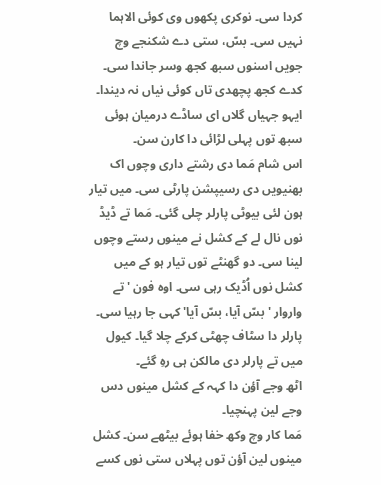کردا سی۔ نوکری پکھوں وی کوئی الاہما نہیں سی۔ بسّ، ستی دے شکنجے وچ جویں اسنوں سبھ کجھ وسر جاندا سی۔ کدے کجھ پچھدی تاں کوئی نیاں نہ دیندا۔
ایہو جہیاں گلاں ای ساڈے درمیان ہوئی سبھ توں پہلی لڑائی دا کارن سن۔
اس شام مَما دی رشتے داری وچوں اک بھنیویں دی رسیپشن پارٹی سی۔ میں تیار ہون لئی بیوٹی پارلر چلی گئی۔ مَما تے ڈیڈ نوں نال لے کے کشل نے مینوں رستے وچوں لینا سی۔ دو گھنٹے توں تیار ہو کے میں کشل نوں اُڈیک رہی سی۔ اوہ فون 'تے واروار 'بسّ آیا، بسّ آیا' کہی جا رہیا سی۔
پارلر دا سٹاف چھٹی کرکے چلا گیا۔ کیول میں تے پارلر دی مالکن ہی رہِ گئے۔
اٹھ وجے آؤن دا کہہ کے کشل مینوں دس وجے لین پہنچیا۔
مَما کار وچ وکھ خفا ہوئے بیٹھے سن۔ کشل مینوں لین آؤن توں پہلاں ستی نوں کسے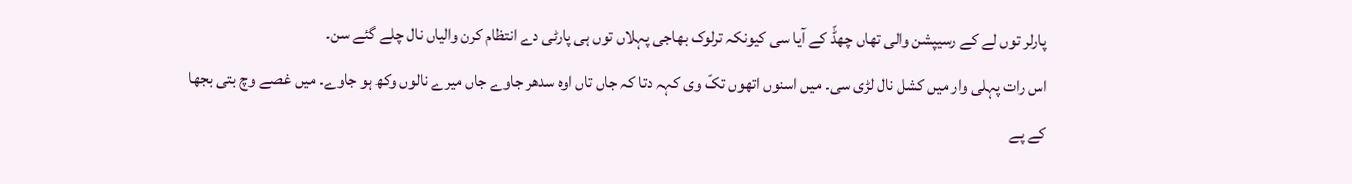پارلر توں لے کے رسیپشن والی تھاں چھڈّ کے آیا سی کیونکہ ترلوک بھاجی پہلاں توں ہی پارٹی دے انتظام کرن والیاں نال چلے گئے سن۔
اس رات پہلی وار میں کشل نال لڑی سی۔ میں اسنوں اتھوں تکّ وی کہہ دتا کہ جاں تاں اوہ سدھر جاوے جاں میرے نالوں وکھ ہو جاوے۔ میں غصے وچ بتی بجھا کے پے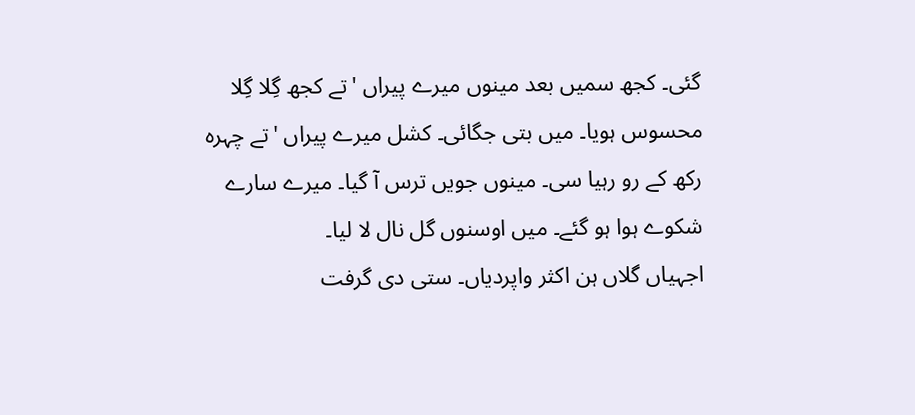گئی۔ کجھ سمیں بعد مینوں میرے پیراں 'تے کجھ گِلا گِلا محسوس ہویا۔ میں بتی جگائی۔ کشل میرے پیراں 'تے چہرہ رکھ کے رو رہیا سی۔ مینوں جویں ترس آ گیا۔ میرے سارے شکوے ہوا ہو گئے۔ میں اوسنوں گل نال لا لیا۔
اجہیاں گلاں ہن اکثر واپردیاں۔ ستی دی گرفت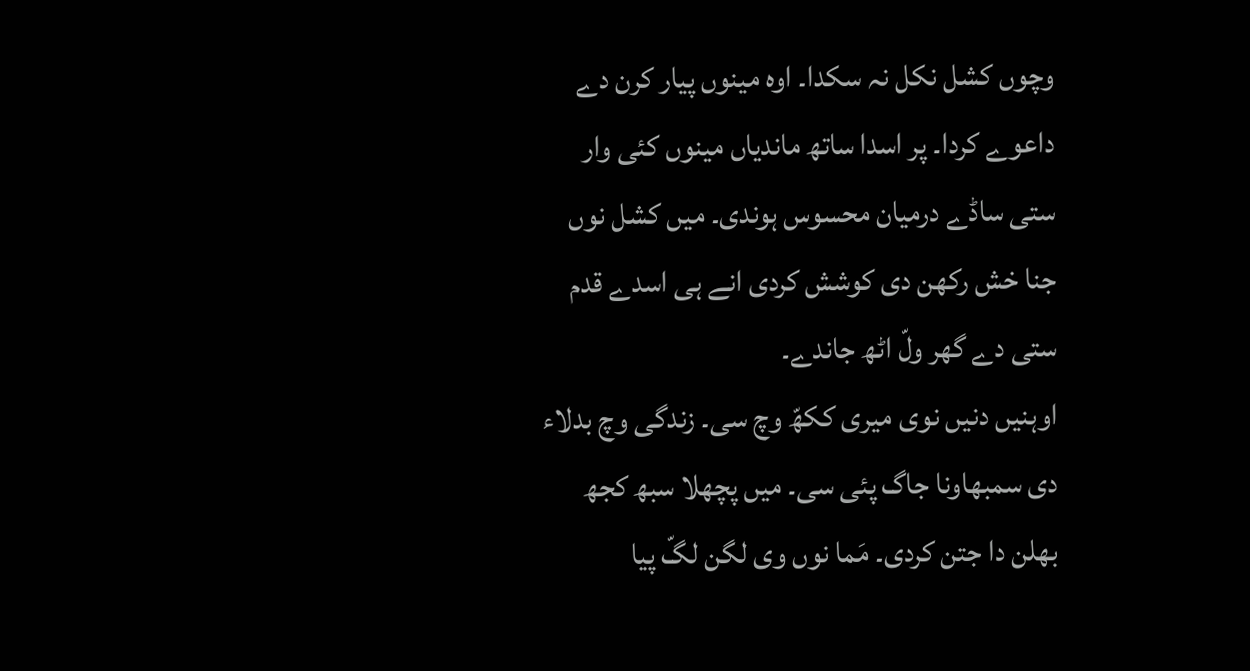وچوں کشل نکل نہ سکدا۔ اوہ مینوں پیار کرن دے داعوے کردا۔ پر اسدا ساتھ ماندیاں مینوں کئی وار ستی ساڈے درمیان محسوس ہوندی۔ میں کشل نوں جنا خش رکھن دی کوشش کردی انے ہی اسدے قدم ستی دے گھر ولّ اٹھ جاندے۔
اوہنیں دنیں نوی میری ککھّ وچ سی۔ زندگی وچ بدلاء دی سمبھاونا جاگ پئی سی۔ میں پچھلا سبھ کجھ بھلن دا جتن کردی۔ مَما نوں وی لگن لگّ پیا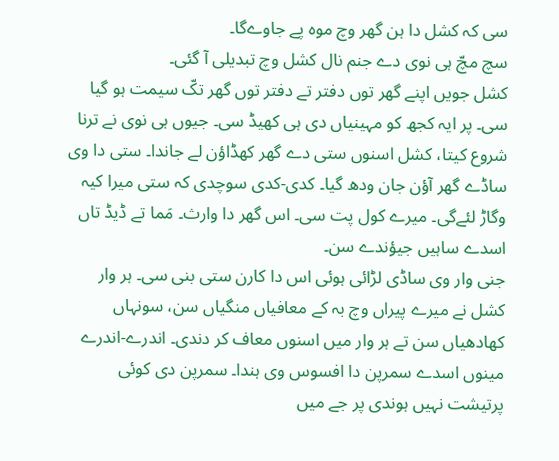سی کہ کشل دا ہن گھر وچ موہ پے جاوےگا۔
سچ مچّ ہی نوی دے جنم نال کشل وچ تبدیلی آ گئی۔
کشل جویں اپنے گھر توں دفتر تے دفتر توں گھر تکّ سیمت ہو گیا سی۔ پر ایہ کجھ کو مہینیاں دی ہی کھیڈ سی۔ جیوں ہی نوی نے ترنا شروع کیتا، کشل اسنوں ستی دے گھر کھڈاؤن لے جاندا۔ ستی دا وی ساڈے گھر آؤن جان ودھ گیا۔ کدی-کدی سوچدی کہ ستی میرا کیہ وگاڑ لئےگی۔ میرے کول پت سی۔ اس گھر دا وارث۔ مَما تے ڈیڈ تاں اسدے ساہیں جیؤندے سن۔
جنی وار وی ساڈی لڑائی ہوئی اس دا کارن ستی بنی سی۔ ہر وار کشل نے میرے پیراں وچ بہ کے معافیاں منگیاں سن، سونہاں کھادھیاں سن تے ہر وار میں اسنوں معاف کر دندی۔ اندرے-اندرے مینوں اسدے سمرپن دا افسوس وی ہندا۔ سمرپن دی کوئی پرتیشت نہیں ہوندی پر جے میں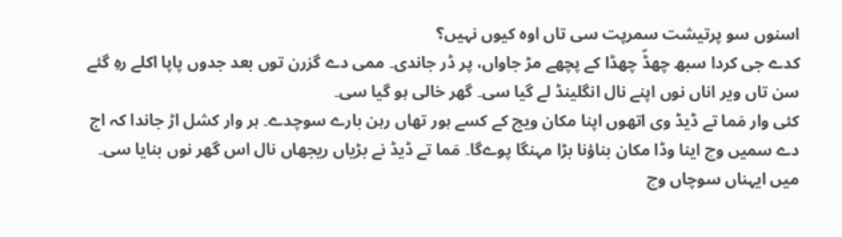اسنوں سو پرتیشت سمرپت سی تاں اوہ کیوں نہیں؟
کدے جی کردا سبھ چھڈّ چھڈا کے پچھے مڑ جاواں، پر ڈر جاندی۔ ممی دے گزرن توں بعد جدوں پاپا اکلے رہِ گئے سن تاں ویر اناں نوں اپنے نال انگلینڈ لے گیا سی۔ گھر خالی ہو گیا سی۔
کئی وار مَما تے ڈیڈ وی اتھوں اپنا مکان ویچ کے کسے ہور تھاں رہن بارے سوچدے۔ ہر وار کشل اڑ جاندا کہ اج دے سمیں وچ اینا وڈا مکان بناؤنا بڑا مہنگا پوےگا۔ مَما تے ڈیڈ نے بڑیاں ریجھاں نال اس گھر نوں بنایا سی۔
میں ایہناں سوچاں وچ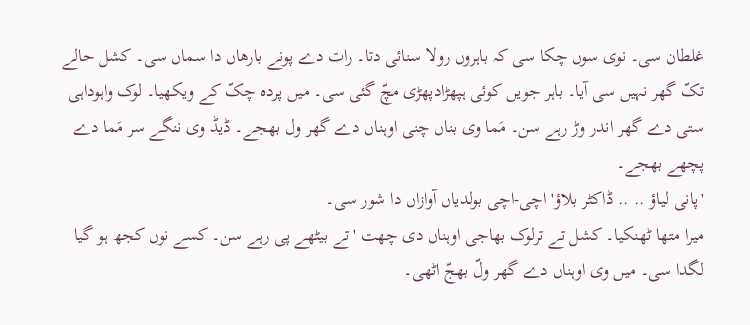غلطان سی۔ نوی سوں چکا سی کہ باہروں رولا سنائی دتا۔ رات دے پونے بارھاں دا سماں سی۔ کشل حالے تکّ گھر نہیں سی آیا۔ باہر جویں کوئی ہپھڑادپھڑی مچّ گئی سی۔ میں پردہ چکّ کے ویکھیا۔ لوک واہوداہی ستی دے گھر اندر وڑ رہے سن۔ مَما وی بناں چنی اوہناں دے گھر ول بھجے۔ ڈیڈ وی ننگے سر مَما دے پچھے بھجے۔
'پانی لیاؤ .. .. ڈاکٹر بلاؤ' اچی-اچی بولدیاں آوازاں دا شور سی۔
میرا متھا ٹھنکیا۔ کشل تے ترلوک بھاجی اوہناں دی چھت 'تے بیٹھے پی رہے سن۔ کسے نوں کجھ ہو گیا لگدا سی۔ میں وی اوہناں دے گھر ولّ بھجّ اٹھی۔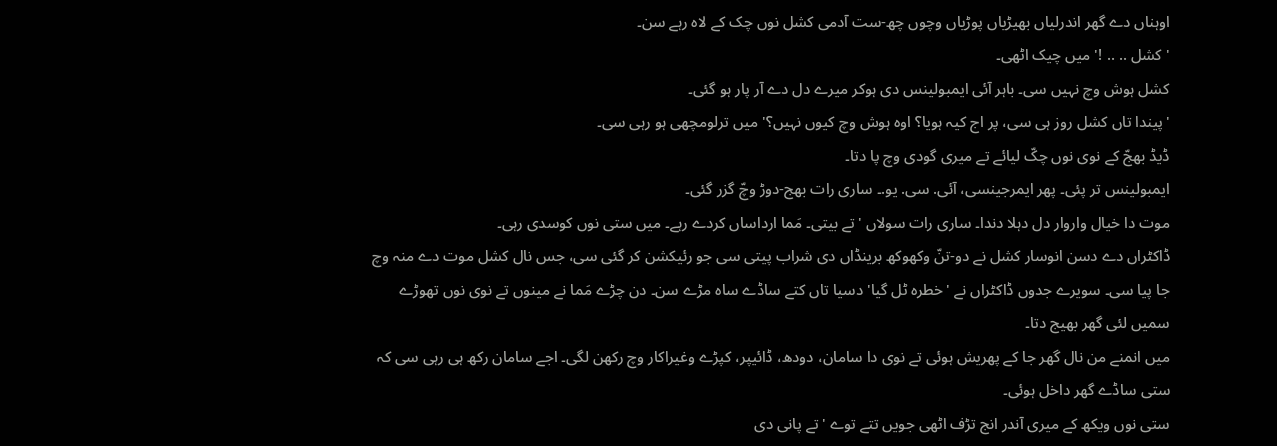اوہناں دے گھر اندرلیاں بھیڑیاں پوڑیاں وچوں چھ-ست آدمی کشل نوں چک کے لاہ رہے سن۔
'کشل .. .. !' میں چیک اٹھی۔
کشل ہوش وچ نہیں سی۔ باہر آئی ایمبولینس دی ہوکر میرے دل دے آر پار ہو گئی۔
'پیندا تاں کشل روز ہی سی، پر اج کیہ ہویا؟ اوہ ہوش وچ کیوں نہیں؟' میں ترلومچھی ہو رہی سی۔
ڈیڈ بھجّ کے نوی نوں چکّ لیائے تے میری گودی وچ پا دتا۔
ایمبولینس تر پئی۔ پھر ایمرجینسی، آئی. سی. یو.۔ ساری رات بھج-دوڑ وچّ گزر گئی۔
موت دا خیال واروار دل دہلا دندا۔ ساری رات سولاں 'تے بیتی۔ مَما ارداساں کردے رہے۔ میں ستی نوں کوسدی رہی۔
ڈاکٹراں دے دسن انوسار کشل نے دو-تنّ وکھوکھ برینڈاں دی شراب پیتی سی جو رئیکشن کر گئی سی، جس نال کشل موت دے منہ وچ جا پیا سی۔ سویرے جدوں ڈاکٹراں نے 'خطرہ ٹل گیا' دسیا تاں کتے ساڈے ساہ مڑے سن۔ دن چڑے مَما نے مینوں تے نوی نوں تھوڑے سمیں لئی گھر بھیج دتا۔
میں انمنے من نال گھر جا کے پھریش ہوئی تے نوی دا سامان، دودھ، ڈائیپر، کپڑے وغیراکار وچ رکھن لگی۔ اجے سامان رکھ ہی رہی سی کہ ستی ساڈے گھر داخل ہوئی۔
ستی نوں ویکھ کے میری آندر انج تڑف اٹھی جویں تتے توے 'تے پانی دی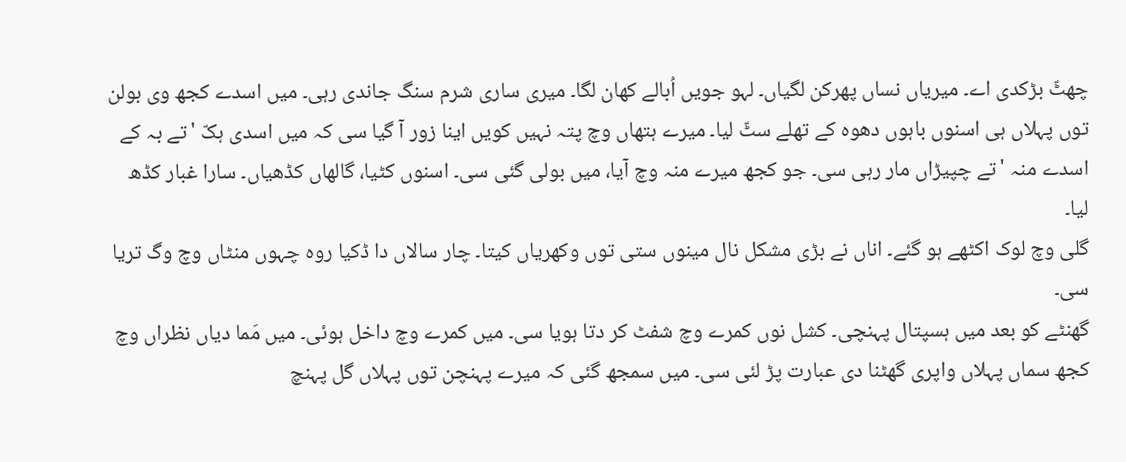چھٹّ بڑکدی اے۔ میریاں نساں پھرکن لگیاں۔ لہو جویں اُبالے کھان لگا۔ میری ساری شرم سنگ جاندی رہی۔ میں اسدے کجھ وی بولن توں پہلاں ہی اسنوں باہوں دھوہ کے تھلے سٹّ لیا۔ میرے ہتھاں وچ پتہ نہیں کویں اینا زور آ گیا سی کہ میں اسدی ہکّ 'تے بہ کے اسدے منہ 'تے چپیڑاں مار رہی سی۔ جو کجھ میرے منہ وچ آیا، میں بولی گئی سی۔ اسنوں کٹیا، گالھاں کڈھیاں۔ سارا غبار کڈھ لیا۔
گلی وچ لوک اکٹھے ہو گئے۔ اناں نے بڑی مشکل نال مینوں ستی توں وکھریاں کیتا۔ چار سالاں دا ڈکیا روہ چہوں منٹاں وچ وگ تریا سی۔
گھنٹے کو بعد میں ہسپتال پہنچی۔ کشل نوں کمرے وچ شفٹ کر دتا ہویا سی۔ میں کمرے وچ داخل ہوئی۔ میں مَما دیاں نظراں وچ کجھ سماں پہلاں واپری گھٹنا دی عبارت پڑ لئی سی۔ میں سمجھ گئی کہ میرے پہنچن توں پہلاں گل پہنچ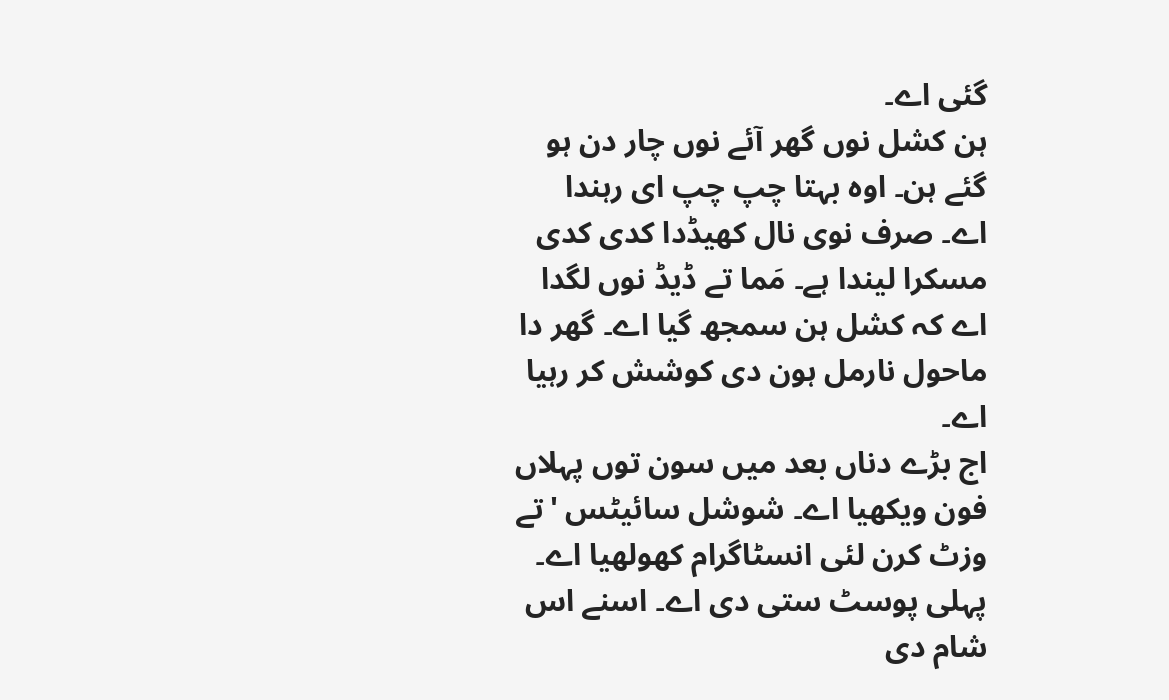گئی اے۔
ہن کشل نوں گھر آئے نوں چار دن ہو گئے ہن۔ اوہ بہتا چپ چپ ای رہندا اے۔ صرف نوی نال کھیڈدا کدی کدی مسکرا لیندا ہے۔ مَما تے ڈیڈ نوں لگدا اے کہ کشل ہن سمجھ گیا اے۔ گھر دا ماحول نارمل ہون دی کوشش کر رہیا اے۔
اج بڑے دناں بعد میں سون توں پہلاں فون ویکھیا اے۔ شوشل سائیٹس 'تے وزٹ کرن لئی انسٹاگرام کھولھیا اے۔ پہلی پوسٹ ستی دی اے۔ اسنے اس شام دی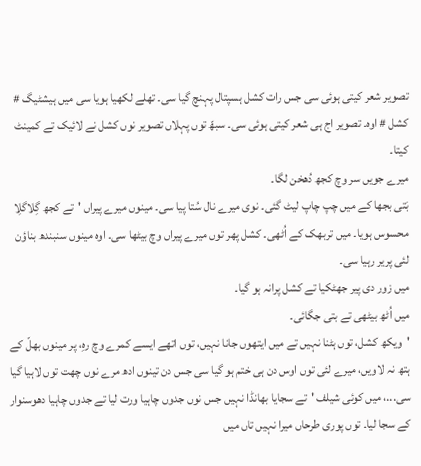تصویر شعر کیتی ہوئی سی جس رات کشل ہسپتال پہنچ گیا سی۔ تھلے لکھیا ہویا سی میں ہیشٹیگ # کشل # اوہ۔ تصویر اج ہی شعر کیتی ہوئی سی۔ سبھّ توں پہلاں تصویر نوں کشل نے لائیک تے کمینٹ کیتا۔
میرے جویں سر وچ کجھ دُھخن لگا۔
بَتی بجھا کے میں چپ چاپ لیٹ گئی۔ نوی میرے نال سُتا پیا سی۔ مینوں میرے پیراں 'تے کجھ گِلاگلِا محسوس ہویا۔ میں تربھک کے اُٹھی۔ کشل پھر توں میرے پیراں وچ بیٹھا سی۔ اوہ مینوں سنبندھ بناؤن لئی پریر رہیا سی۔
میں زور دی پیر جھٹکیا تے کشل پرانہ ہو گیا۔
میں اُٹھ بیٹھی تے بتی جگائی۔
'ویکھ کشل، توں ہٹنا نہیں تے میں ایتھوں جانا نہیں، توں اتھے ایسے کمرے وچ رہِ، پر مینوں بھلّ کے ہتھ نہ لاویں، میرے لئی توں اوس دن ہی ختم ہو گیا سی جس دن تینوں ادھ مرے نوں چھت توں لاہیا گیا سی...، میں کوئی شیلف 'تے سجایا بھانڈا نہیں جس نوں جدوں چاہیا ورت لیا تے جدوں چاہیا دھوسنوار کے سجا لیا۔ توں پوری طرحاں میرا نہیں تاں میں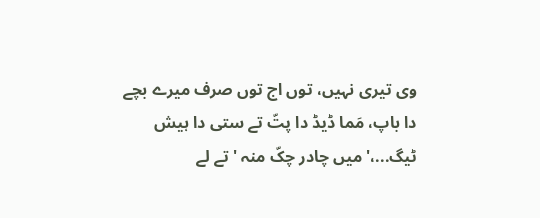وی تیری نہیں، توں اج توں صرف میرے بچے دا باپ، مَما ڈیڈ دا پتّ تے ستی دا ہیش ٹیگ...،' میں چادر چکّ منہ 'تے لے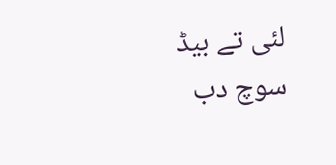لئی تے بیڈ سوچ دب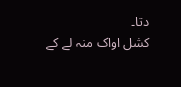دتا۔
کشل اواک منہ لے کے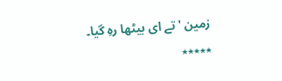زمین 'تے ای بیٹھا رہِ گیا۔
٭٭٭٭٭